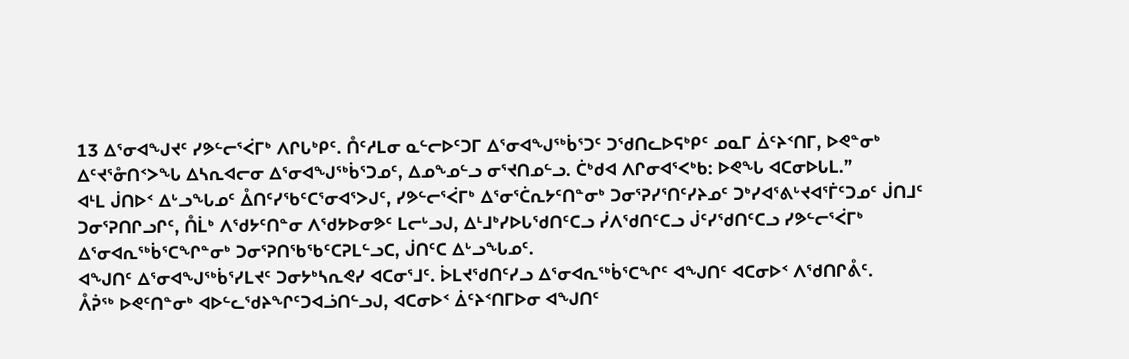13 ᐃᕐᓂᐊᖑᔪᑦ ᓯᕗᓪᓕᕐᐹᒥᒃ ᐱᒋᒐᒃᑭᑦ. ᑍᑦᓱᒪᓂ ᓇᓪᓕᐅᑦᑐᒥ ᐃᕐᓂᐊᖑᖅᑳᕐᑐᑦ ᑐᖁᑎᓚᐅᕋᒃᑭᑦ ᓄᓇᒥ ᐄᑦᔨᑉᑎᒥ, ᐅᕙᓐᓂᒃ ᐃᑦᔪᕐᓁᑎᑉᐳᖓ ᐃᓴᕆᐊᓕᓂ ᐃᕐᓂᐊᖑᖅᑳᕐᑐᓄᑦ, ᐃᓄᖕᓄᓪᓗ ᓂᕐᔪᑎᓄᓪᓗ. ᑖᒃᑯᐊ ᐱᒋᓂᐊᕐᐸᒃᑲ: ᐅᕙᖓ ᐊᑕᓂᐅᒐᒪ.”
ᐊᒻᒪ ᒎᑎᐅᑉ ᐃᒡᓗᖓᓄᑦ ᐂᑎᑦᓯᖃᑦᑕᕐᓂᐊᕐᐳᒍᑦ, ᓯᕗᓪᓕᕐᐹᒥᒃ ᐃᕐᓂᕐᑖᕆᔭᑦᑎᓐᓂᒃ ᑐᓂᕐᕈᓯᕐᑎᑦᓯᔨᓄᑦ ᑐᒃᓯᐊᕐᕕᒡᔪᐊᕐᒦᑦᑐᓄᑦ ᒎᑎᒧᑦ ᑐᓂᕐᕈᑎᒋᓗᒋᑦ, ᑍᒫᒃ ᐱᖁᔭᑦᑎᓐᓂ ᐱᖁᔭᐅᓂᕗᑦ ᒪᓕᒡᓗᒍ, ᐃᒻᒧᒃᓯᐅᒐᖁᑎᑦᑕᓗ ᓰᐱᖁᑎᑦᑕᓗ ᒎᑦᓯᖁᑎᑦᑕᓗ ᓯᕗᓪᓕᕐᐹᒥᒃ ᐃᕐᓂᐊᕆᖅᑳᕐᑕᖏᓐᓂᒃ ᑐᓂᕐᕈᑎᖃᖃᑦᑕᕈᒪᓪᓗᑕ, ᒎᑎᑦᑕ ᐃᒡᓗᖓᓄᑦ.
ᐊᖑᑎᑦ ᐃᕐᓂᐊᖑᖅᑳᕐᓯᒪᔪᑦ ᑐᓂᔭᒃᓴᕆᕙᓯ ᐊᑕᓂᕐᒧᑦ. ᐆᒪᔪᖁᑎᑦᓯᓗ ᐃᕐᓂᐊᕆᖅᑳᕐᑕᖏᑦ ᐊᖑᑎᑦ ᐊᑕᓂᐅᑉ ᐱᖁᑎᒋᕔᑦ.
ᐰᕉᖅ ᐅᕙᑦᑎᓐᓂᒃ ᐊᐅᓪᓚᖁᔨᖏᑦᑐᐊᓘᑎᓪᓗᒍ, ᐊᑕᓂᐅᑉ ᐄᑦᔨᑉᑎᒥᐅᓂ ᐊᖑᑎᑦ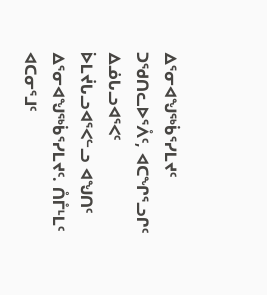ᐃᕐᓂᐊᖑᖅᑳᕐᓯᒪᔪᑦ ᑐᖁᑎᓚᐅᕐᐰᑦ, ᐊᑕᖏᕐᓗᒋᑦ ᐃᓅᒐᓗᐊᕐᐸᑦ ᐆᒪᔫᒐᓗᐊᕐᐸᓪᓗ ᐊᖑᑎᑦ ᐃᕐᓂᐊᖑᖅᑳᕐᓯᒪᔪᑦ. ᑍᒤᒻᒪᑦ ᐊᑕᓂᕐᒧᑦ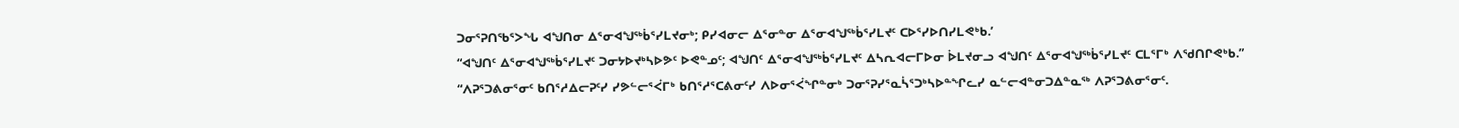ᑐᓂᕐᕈᑎᖃᕐᐳᖓ ᐊᖑᑎᓂ ᐃᕐᓂᐊᖑᖅᑳᕐᓯᒪᔪᓂᒃ; ᑭᓯᐊᓂᓕ ᐃᕐᓂᓐᓂ ᐃᕐᓂᐊᖑᖅᑳᕐᓯᒪᔪᑦ ᑕᐅᕐᓯᐅᑎᓯᒪᕙᒃᑲ.’
“ᐊᖑᑎᑦ ᐃᕐᓂᐊᖑᖅᑳᕐᓯᒪᔪᑦ ᑐᓂᔭᐅᔪᒃᓴᐅᕗᑦ ᐅᕙᓐᓄᑦ; ᐊᖑᑎᑦ ᐃᕐᓂᐊᖑᖅᑳᕐᓯᒪᔪᑦ ᐃᓴᕆᐊᓕᒥᐅᓂ ᐆᒪᔪᓂᓗ ᐊᖑᑎᑦ ᐃᕐᓂᐊᖑᖅᑳᕐᓯᒪᔪᑦ ᑕᒪᕐᒥᒃ ᐱᖁᑎᒋᕙᒃᑲ.”
“ᐱᕈᕐᑐᕕᓂᕐᓂᑦ ᑲᑎᕐᓱᐃᓕᕈᑦᓯ ᓯᕗᓪᓕᕐᐹᒥᒃ ᑲᑎᕐᓱᕐᑕᕕᓂᑦᓯ ᐱᐅᓂᕐᐹᖏᓐᓂᒃ ᑐᓂᕐᕈᓯᕐᓇᓵᕐᑐᒃᓴᐅᓐᖏᓚᓯ ᓇᓪᓕᐊᓐᓂᑐᐃᓐᓇᖅ ᐱᕈᕐᑐᕕᓂᕐᓂᑦ.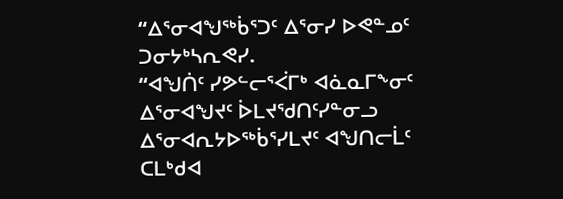“ᐃᕐᓂᐊᖑᖅᑳᕐᑐᑦ ᐃᕐᓂᓯ ᐅᕙᓐᓄᑦ ᑐᓂᔭᒃᓴᕆᕙᓯ.
“ᐊᖑᑏᑦ ᓯᕗᓪᓕᕐᐹᒥᒃ ᐊᓈᓇᒥᖕᓂᑦ ᐃᕐᓂᐊᖑᔪᑦ ᐆᒪᔪᖁᑎᑦᓯᓐᓂᓗ ᐃᕐᓂᐊᕆᔭᐅᖅᑳᕐᓯᒪᔪᑦ ᐊᖑᑎᓕᒫᑦ ᑕᒪᒃᑯᐊ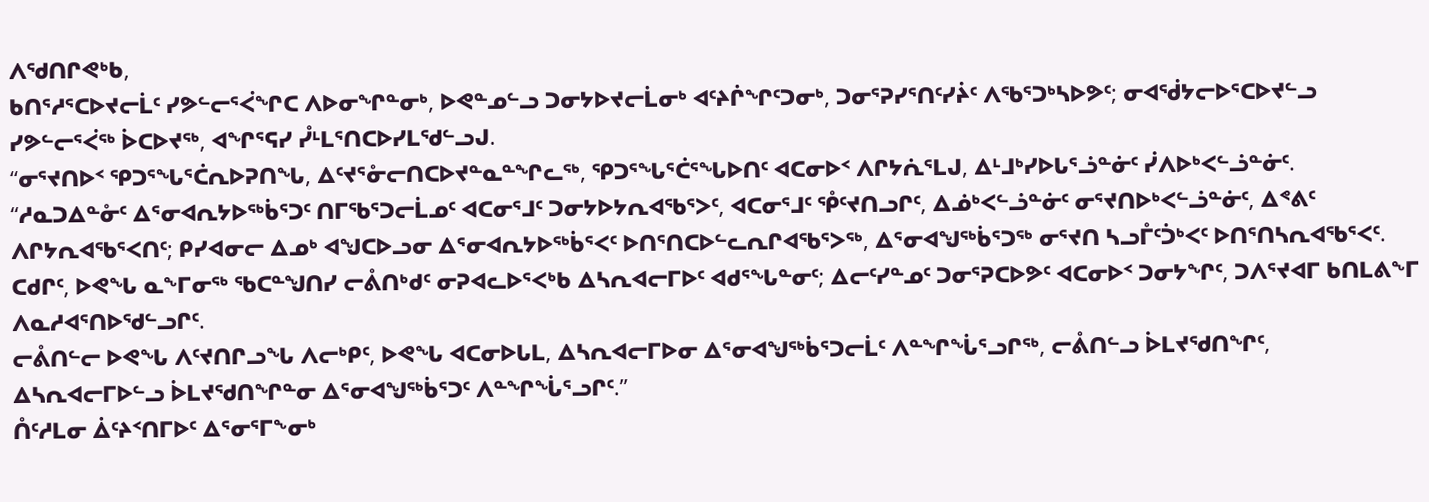ᐱᖁᑎᒋᕙᒃᑲ,
ᑲᑎᕐᓱᕐᑕᐅᔪᓕᒫᑦ ᓯᕗᓪᓕᕐᐹᖏᑕ ᐱᐅᓂᖏᓐᓂᒃ, ᐅᕙᓐᓄᓪᓗ ᑐᓂᔭᐅᔪᓕᒫᓂᒃ ᐊᑦᔨᒌᖏᑦᑐᓂᒃ, ᑐᓂᕐᕈᓯᕐᑎᑦᓯᔩᑦ ᐱᖃᕐᑐᒃᓴᐅᕗᑦ; ᓂᐊᖂᔭᓕᐅᕐᑕᐅᔪᓪᓗ ᓯᕗᓪᓕᕐᐹᖅ ᐆᑕᐅᔪᖅ, ᐊᖏᕐᕋᓯ ᓮᒻᒪᕐᑎᑕᐅᓯᒪᖁᓪᓗᒍ.
“ᓂᕐᔪᑎᐅᑉ ᕿᑐᕐᖓᕐᑖᕆᐅᕈᑎᖓ, ᐃᑦᔪᕐᓁᓕᑎᑕᐅᔪᓐᓇᓐᖏᓚᖅ, ᕿᑐᕐᖓᕐᑖᕐᖓᐅᑎᑦ ᐊᑕᓂᐅᑉ ᐱᒋᔭᕇᕐᒪᒍ, ᐃᒻᒧᒃᓯᐅᒐᕐᓘᓐᓃᑦ ᓰᐱᐅᒃᐸᓪᓘᓐᓃᑦ.
“ᓱᓇᑐᐃᓐᓁᑦ ᐃᕐᓂᐊᕆᔭᐅᖅᑳᕐᑐᑦ ᑎᒥᖃᕐᑐᓕᒫᓄᑦ ᐊᑕᓂᕐᒧᑦ ᑐᓂᔭᐅᔭᕆᐊᖃᕐᐳᑦ, ᐊᑕᓂᕐᒧᑦ ᕾᑦᔪᑎᓗᒋᑦ, ᐃᓅᒃᐸᓪᓘᓐᓃᑦ ᓂᕐᔪᑎᐅᒃᐸᓪᓘᓐᓃᑦ, ᐃᕝᕕᑦ ᐱᒋᔭᕆᐊᖃᕐᐸᑎᑦ; ᑭᓯᐊᓂᓕ ᐃᓄᒃ ᐊᖑᑕᐅᓗᓂ ᐃᕐᓂᐊᕆᔭᐅᖅᑳᕐᐸᑦ ᐅᑎᕐᑎᑕᐅᓪᓚᕆᒋᐊᖃᕐᐳᖅ, ᐃᕐᓂᐊᖑᖅᑳᕐᑐᖅ ᓂᕐᔪᑎ ᓴᓗᒤᑦᑑᒃᐸᑦ ᐅᑎᕐᑎᓴᕆᐊᖃᕐᐸᑦ.
ᑕᑯᒋᑦ, ᐅᕙᖓ ᓇᖕᒥᓂᖅ ᖃᑕᓐᖑᑎᓯ ᓕᕔᑎᒃᑯᑦ ᓂᕈᐊᓚᐅᕐᐸᒃᑲ ᐃᓴᕆᐊᓕᒥᐅᑦ ᐊᑯᕐᖓᓐᓂᑦ; ᐃᓕᑦᓯᓐᓄᑦ ᑐᓂᕐᕈᑕᐅᕗᑦ ᐊᑕᓂᐅᑉ ᑐᓂᔭᖏᑦ, ᑐᐱᕐᔪᐊᒥ ᑲᑎᒪᕕᖕᒥ ᐱᓇᓱᐊᕐᑎᐅᖁᓪᓗᒋᑦ.
ᓕᕔᑎᓪᓕ ᐅᕙᖓ ᐱᑦᔪᑎᒋᓗᖓ ᐱᓕᒃᑭᑦ, ᐅᕙᖓ ᐊᑕᓂᐅᒐᒪ, ᐃᓴᕆᐊᓕᒥᐅᓂ ᐃᕐᓂᐊᖑᖅᑳᕐᑐᓕᒫᑦ ᐱᓐᖏᖔᕐᓗᒋᖅ, ᓕᕔᑎᓪᓗ ᐆᒪᔪᖁᑎᖏᑦ, ᐃᓴᕆᐊᓕᒥᐅᓪᓗ ᐆᒪᔪᖁᑎᖏᓐᓂ ᐃᕐᓂᐊᖑᖅᑳᕐᑐᑦ ᐱᓐᖏᖔᕐᓗᒋᑦ.”
ᑍᑦᓱᒪᓂ ᐄᑦᔨᑉᑎᒥᐅᑦ ᐃᕐᓂᕐᒥᖕᓂᒃ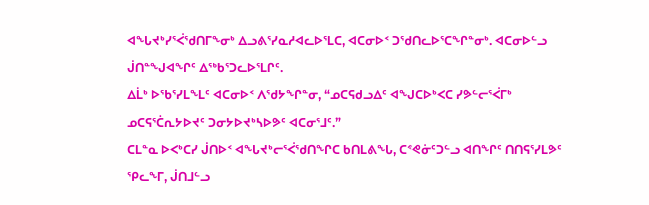ᐊᖓᔪᒃᓯᕐᐹᖁᑎᒥᖕᓂᒃ ᐃᓗᕕᕐᓯᓇᓱᐊᓚᐅᕐᒪᑕ, ᐊᑕᓂᐅᑉ ᑐᖁᑎᓚᐅᕐᑕᖏᓐᓂᒃ. ᐊᑕᓂᐅᓪᓗ ᒎᑎᓐᖑᐊᖏᑦ ᐃᖅᑲᕐᑐᓚᐅᕐᒪᒋᑦ.
ᐃᒫᒃ ᐅᖃᕐᓯᒪᖕᒪᑦ ᐊᑕᓂᐅᑉ ᐱᖁᔭᖏᓐᓂ, “ᓄᑕᕋᑯᓗᐃᑦ ᐊᖑᑕᐅᒃᐸᑕ ᓯᕗᓪᓕᕐᐹᒥᒃ ᓄᑕᕋᕐᑖᕆᔭᐅᔪᑦ ᑐᓂᔭᐅᔪᒃᓴᐅᕗᑦ ᐊᑕᓂᕐᒧᑦ.”
ᑕᒪᓐᓇ ᐅᐸᒃᑕᓯ ᒎᑎᐅᑉ ᐊᖓᔪᒃᓕᕐᐹᖁᑎᖏᑕ ᑲᑎᒪᕕᖓ, ᑕᕝᕙᓃᑦᑐᓪᓗ ᐊᑎᖏᑦ ᑎᑎᕋᕐᓯᒪᕗᑦ ᕿᓚᖕᒥ, ᒎᑎᒧᓪᓗ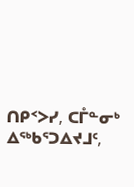ᑎᑭᑉᐳᓯ, ᑕᒤᓐᓂᒃ ᐃᖅᑲᕐᑐᐃᔪᒧᑦ,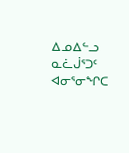ᐃᓄᐃᓪᓗ ᓇᓛᒎᕐᑐᑦ ᐊᓂᕐᓂᖏᑕ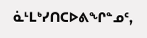ᓈᒻᒪᒃᓯᑎᑕᐅᕕᖏᓐᓄᑦ,